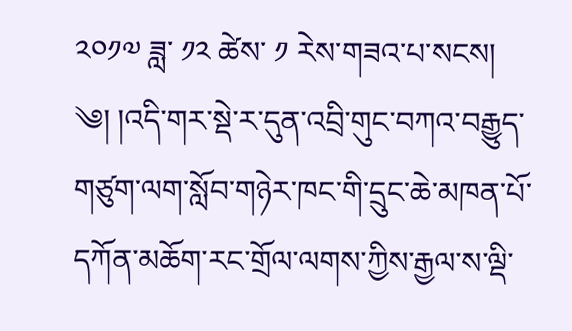༢༠༡༧ ཟླ་ ༡༢ ཚེས་ ༡ རེས་གཟའ་པ་སངས།
༄། །འདི་གར་སྡེ་ར་དུན་འབྲི་གུང་བཀའ་བརྒྱུད་གཙུག་ལག་སློབ་གཉེར་ཁང་གི་དྲུང་ཆེ་མཁན་པོ་དཀོན་མཆོག་རང་གྲོལ་ལགས་ཀྱིས་རྒྱལ་ས་ལྡི་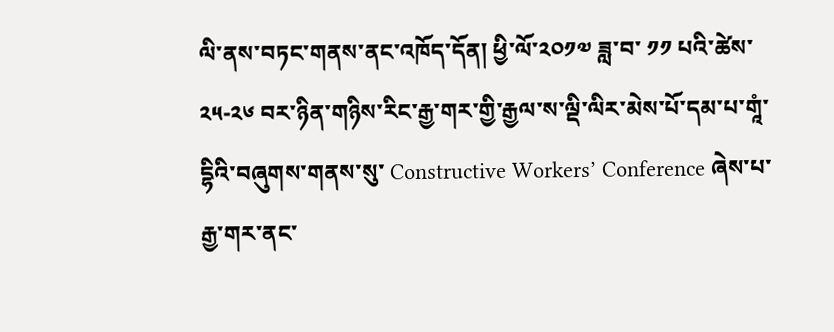ལི་ནས་བཏང་གནས་ནང་འཁོད་དོན། ཕྱི་ལོ་༢༠༡༧ ཟླ་བ་ ༡༡ པའི་ཚེས་ ༢༥-༢༦ བར་ཉིན་གཉིས་རིང་རྒྱ་གར་གྱི་རྒྱལ་ས་ལྡི་ལིར་མེས་པོ་དམ་པ་གཱཾ་དྷིའི་བཞུགས་གནས་སུ་ Constructive Workers’ Conference ཞེས་པ་རྒྱ་གར་ནང་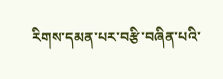རིགས་དམན་པར་བརྩི་བཞིན་པའི་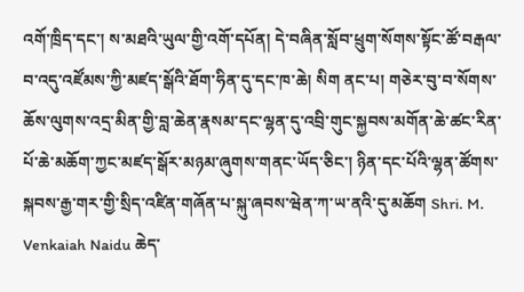འགོ་ཁྲིད་དང་། ས་མཐའི་ཡུལ་གྱི་འགོ་དཔོན། དེ་བཞིན་སློབ་ཕྲུག་སོགས་སྟོང་ཚོ་བརྒལ་བ་འདུ་འཛོམས་ཀྱི་མཛད་སྒོའི་ཐོག་ཧིན་དུ་དང་ཁ་ཆེ། སིག ནང་པ། གཅེར་བུ་བ་སོགས་ཆོས་ལུགས་འདྲ་མིན་གྱི་བླ་ཆེན་རྣསམ་དང་ལྷན་དུ་འབྲི་གུང་སྐྱབས་མགོན་ཆེ་ཚང་རིན་པོ་ཆེ་མཆོག་ཀྱང་མཛད་སྒོར་མཉམ་ཞུགས་གནང་ཡོད་ཅིང་། ཉིན་དང་པོའི་ལྷན་ཚོགས་སྐབས་རྒྱ་གར་གྱི་སྲིད་འཛིན་གཞོན་པ་སྐུ་ཞབས་ཝེན་ཀ་ཡ་ནའི་དུ་མཆོག Shri. M. Venkaiah Naidu ཆེད་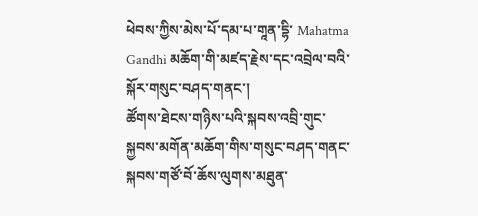ཕེབས་ཀྱིས་མེས་པོ་དམ་པ་གཱན་དྷི་ Mahatma Gandhi མཆོག་གི་མཛད་རྗེས་དང་འབྲེལ་བའི་སྐོར་གསུང་བཤད་གནང་།
ཚོགས་ཐེངས་གཉིས་པའི་སྐབས་འབྲི་གུང་སྐྱབས་མགོན་མཆོག་གིས་གསུང་བཤད་གནང་སྐབས་གཙོ་བོ་ཆོས་ལུགས་མཐུན་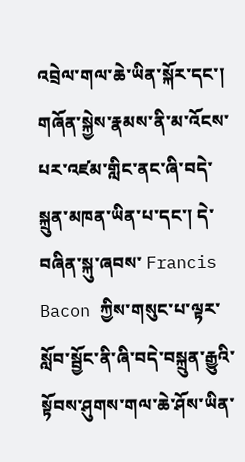འབྲེལ་གལ་ཆེ་ཡིན་སྐོར་དང་། གཞོན་སྐྱེས་རྣམས་ནི་མ་འོངས་པར་འཛམ་གླིང་ནང་ཞི་བདེ་སྐྲུན་མཁན་ཡིན་པ་དང་། དེ་བཞིན་སྐུ་ཞབས་ Francis Bacon ཀྱིས་གསུང་པ་ལྟར་སློབ་སྦྱོང་ནི་ཞི་བདེ་བསྐྲུན་རྒྱུའི་སྟོབས་ཤུགས་གལ་ཆེ་ཤོས་ཡིན་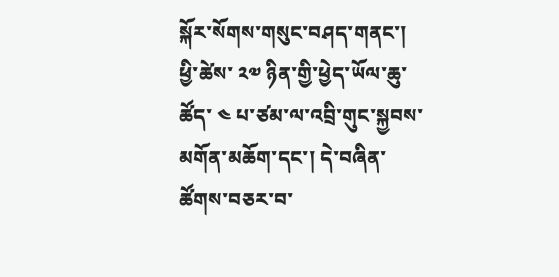སྐོར་སོགས་གསུང་བཤད་གནང་།
ཕྱི་ཚེས་ ༢༧ ཉིན་གྱི་ཕྱེད་ཡོལ་ཆུ་ཚོད་ ༤ པ་ཙམ་ལ་འབྲི་གུང་སྐྱབས་མགོན་མཆོག་དང་། དེ་བཞིན་ཚོགས་བཅར་བ་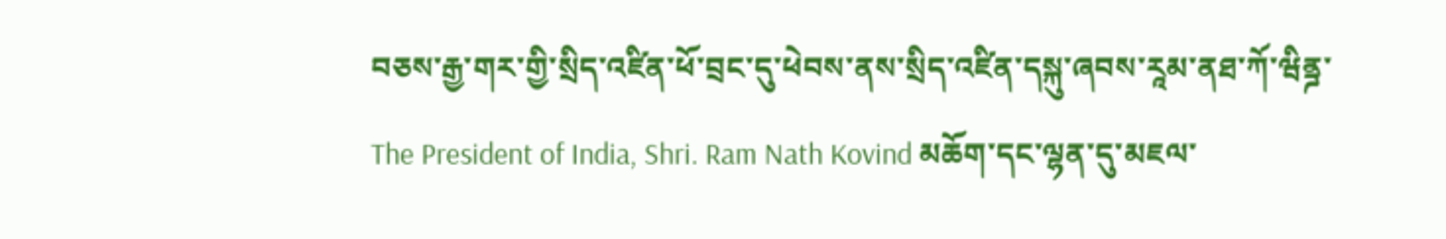བཅས་རྒྱ་གར་གྱི་སྲིད་འཛིན་ཕོ་བྲང་དུ་ཕེབས་ནས་སྲིད་འཛིན་དསྐུ་ཞབས་རཱམ་ནཐ་ཀོ་ཝིནྜ་ The President of India, Shri. Ram Nath Kovind མཆོག་དང་ལྷན་དུ་མཇལ་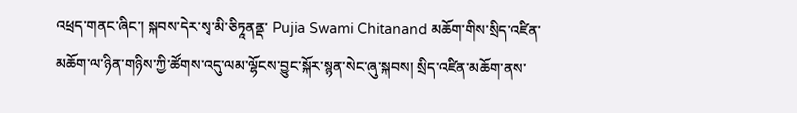འཕྲད་གནང་ཞིང་། སྐབས་དེར་སྭ་མི་ཅིཏཱནནྡ་ Pujia Swami Chitanand མཆོག་གིས་སྲིད་འཛིན་མཆོག་ལ་ཉིན་གཉིས་ཀྱི་ཚོགས་འདུ་ལམ་ལྷོངས་བྱུང་སྐོར་སྙན་སེང་ཞུ་སྐབས། སྲིད་འཛིན་མཆོག་ནས་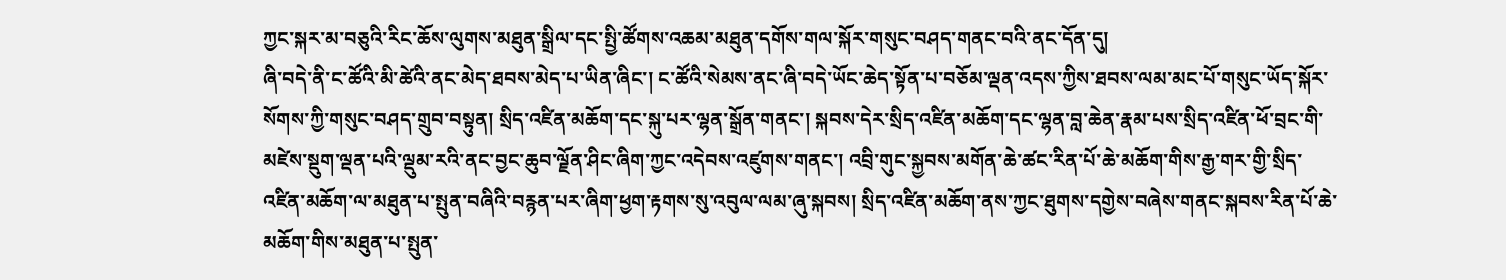ཀྱང་སྐར་མ་བཅུའི་རིང་ཆོས་ལུགས་མཐུན་སྒྲིལ་དང་སྤྱི་ཚོགས་འཆམ་མཐུན་དགོས་གལ་སྐོར་གསུང་བཤད་གནང་བའི་ནང་དོན་དུ།
ཞི་བདེ་ནི་ང་ཚོའི་མི་ཚེའི་ནང་མེད་ཐབས་མེད་པ་ཡིན་ཞིང་། ང་ཚོའི་སེམས་ནང་ཞི་བདེ་ཡོང་ཆེད་སྟོན་པ་བཅོམ་ལྡན་འདས་ཀྱིས་ཐབས་ལམ་མང་པོ་གསུང་ཡོད་སྐོར་སོགས་ཀྱི་གསུང་བཤད་གྲུབ་བསྟུན། སྲིད་འཛིན་མཆོག་དང་སྐུ་པར་ལྷན་སྒྲོན་གནང་། སྐབས་དེར་སྲིད་འཛིན་མཆོག་དང་ལྷན་བླ་ཆེན་རྣམ་པས་སྲིད་འཛིན་ཕོ་བྲང་གི་མཛེས་སྡུག་ལྡན་པའི་ལྡུམ་རའི་ནང་བྱང་ཆུབ་ལྗོན་ཤིང་ཞིག་ཀྱང་འདེབས་འཛུགས་གནང་། འབྲི་གུང་སྐྱབས་མགོན་ཆེ་ཚང་རིན་པོ་ཆེ་མཆོག་གིས་རྒྱ་གར་གྱི་སྲིད་འཛིན་མཆོག་ལ་མཐུན་པ་སྤུན་བཞིའི་བརྙན་པར་ཞིག་ཕྱག་རྟགས་སུ་འབུལ་ལམ་ཞུ་སྐབས། སྲིད་འཛིན་མཆོག་ནས་ཀྱང་ཐུགས་དགྱེས་བཞེས་གནང་སྐབས་རིན་པོ་ཆེ་མཆོག་གིས་མཐུན་པ་སྤུན་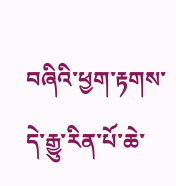བཞིའི་ཕྱག་རྟགས་དེ་རྒྱུ་རིན་པོ་ཆེ་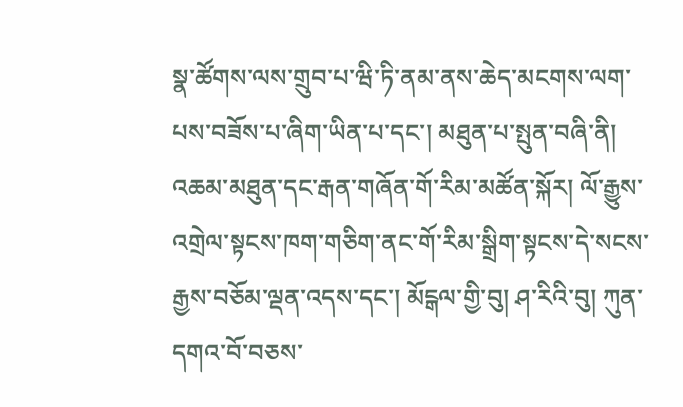སྣ་ཚོགས་ལས་གྲུབ་པ་ཝི་ཏི་ནམ་ནས་ཆེད་མངགས་ལག་པས་བཟོས་པ་ཞིག་ཡིན་པ་དང་། མཐུན་པ་སྤུན་བཞི་ནི། འཆམ་མཐུན་དང་རྒན་གཞོན་གོ་རིམ་མཚོན་སྐོར། ལོ་རྒྱུས་འགྲེལ་སྟངས་ཁག་གཅིག་ནང་གོ་རིམ་སྒྲིག་སྟངས་དེ་སངས་རྒྱས་བཅོམ་ལྡན་འདས་དང་། མོངྒལ་གྱི་བུ། ཤ་རིའི་བུ། ཀུན་དགའ་བོ་བཅས་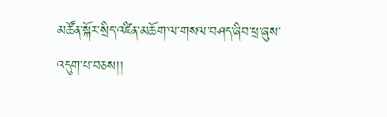མཚོན་སྐོར་སྲིད་འཛིན་མཆོག་ལ་གསལ་བཤད་ཞིབ་ཕྲ་ཞུས་འདུག་པ་བཅས།།